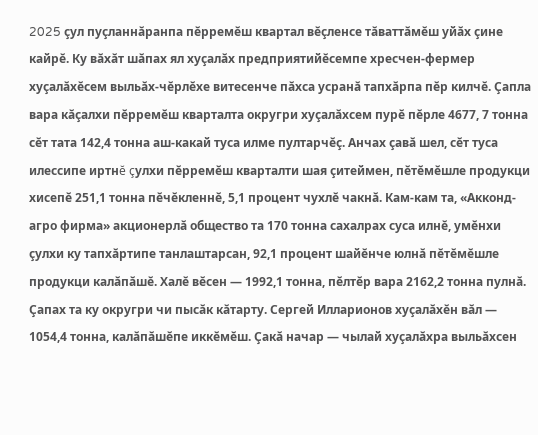2025 çул пуçланнăранпа пĕрремĕш квартал вĕçленсе тăваттăмĕш уйăх çине кайрĕ. Ку вăхăт шăпах ял хуçалăх предприятийĕсемпе хресчен-фермер хуçалăхĕсем выльăх-чĕрлĕхе витесенче пăхса усранă тапхăрпа пĕр килчĕ. Çапла вара кăçалхи пĕрремĕш кварталта округри хуçалăхсем пурĕ пĕрле 4677, 7 тонна сĕт тата 142,4 тонна аш-какай туса илме пултарчĕç. Анчах çавă шел, сĕт туса илессипе иртнĕ çулхи пĕрремĕш кварталти шая çитеймен, пĕтĕмĕшле продукци хисепĕ 251,1 тонна пĕчĕкленнĕ, 5,1 процент чухлĕ чакнă. Кам-кам та, «Акконд-агро фирма» акционерлă общество та 170 тонна сахалрах суса илнĕ, умĕнхи çулхи ку тапхăртипе танлаштарсан, 92,1 процент шайĕнче юлнă пĕтĕмĕшле продукци калăпăшĕ. Халĕ вĕсен — 1992,1 тонна, пĕлтĕр вара 2162,2 тонна пулнă. Çапах та ку округри чи пысăк кăтарту. Сергей Илларионов хуçалăхĕн вăл — 1054,4 тонна, калăпăшĕпе иккĕмĕш. Çакă начар — чылай хуçалăхра выльăхсен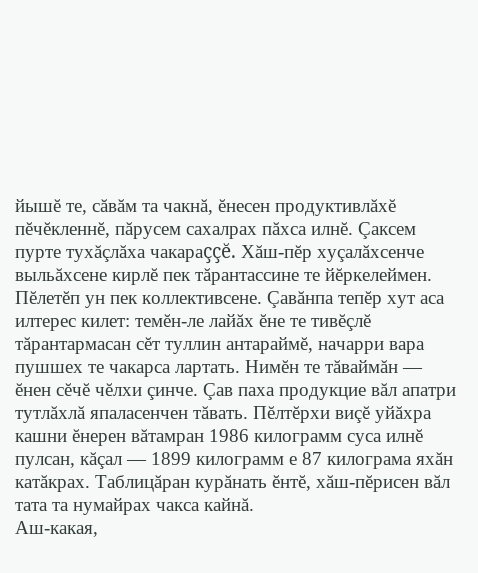йышĕ те, сăвăм та чакнă, ĕнесен продуктивлăхĕ пĕчĕкленнĕ, пăрусем сахалрах пăхса илнĕ. Çаксем пурте тухăçлăха чакараççĕ. Хăш-пĕр хуçалăхсенче выльăхсене кирлĕ пек тăрантассине те йĕркелеймен. Пĕлетĕп ун пек коллективсене. Çавăнпа тепĕр хут аса илтерес килет: темĕн-ле лайăх ĕне те тивĕçлĕ тăрантармасан сĕт туллин антараймĕ, начарри вара пушшех те чакарса лартать. Нимĕн те тăваймăн — ĕнен сĕчĕ чĕлхи çинче. Çав паха продукцие вăл апатри тутлăхлă япаласенчен тăвать. Пĕлтĕрхи виçĕ уйăхра кашни ĕнерен вăтамран 1986 килограмм суса илнĕ пулсан, кăçал — 1899 килограмм е 87 килограма яхăн катăкрах. Таблицăран курăнать ĕнтĕ, хăш-пĕрисен вăл тата та нумайрах чакса кайнă.
Аш-какая,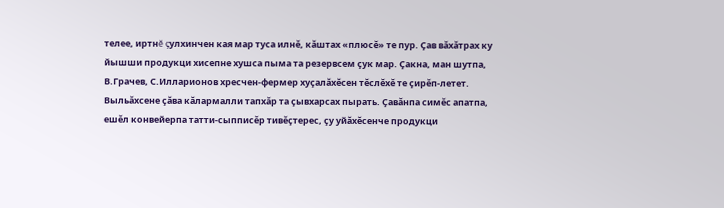телее, иртнĕ çулхинчен кая мар туса илнĕ, кăштах «плюсĕ» те пур. Çав вăхăтрах ку йышши продукци хисепне хушса пыма та резервсем çук мар. Çакна, ман шутпа, В.Грачев, С.Илларионов хресчен-фермер хуçалăхĕсен тĕслĕхĕ те çирĕп-летет.
Выльăхсене çăва кăлармалли тапхăр та çывхарсах пырать. Çавăнпа симĕс апатпа, ешĕл конвейерпа татти-сыпписĕр тивĕçтерес, çу уйăхĕсенче продукци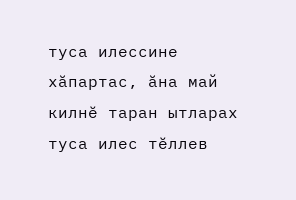туса илессине хăпартас, ăна май килнĕ таран ытларах туса илес тĕллев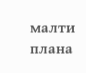малти плана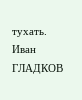тухать.
Иван ГЛАДКОВ